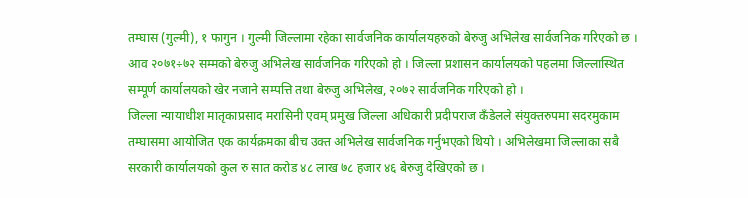तम्घास (गुल्मी), १ फागुन । गुल्मी जिल्लामा रहेका सार्वजनिक कार्यालयहरुको बेरुजु अभिलेख सार्वजनिक गरिएको छ ।
आव २०७१÷७२ सम्मको बेरुजु अभिलेख सार्वजनिक गरिएको हो । जिल्ला प्रशासन कार्यालयको पहलमा जिल्लास्थित सम्पूर्ण कार्यालयको खेर नजाने सम्पत्ति तथा बेरुजु अभिलेख, २०७२ सार्वजनिक गरिएको हो ।
जिल्ला न्यायाधीश मातृकाप्रसाद मरासिनी एवम् प्रमुख जिल्ला अधिकारी प्रदीपराज कँडेलले संयुक्तरुपमा सदरमुकाम तम्घासमा आयोजित एक कार्यक्रमका बीच उक्त अभिलेख सार्वजनिक गर्नुभएको थियो । अभिलेखमा जिल्लाका सबै सरकारी कार्यालयको कुल रु सात करोड ४८ लाख ७८ हजार ४६ बेरुजु देखिएको छ ।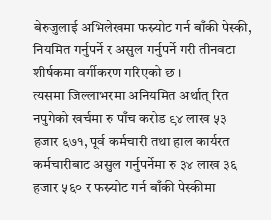बेरुजुलाई अभिलेखमा फस्र्योट गर्न बाँकी पेस्की, नियमित गर्नुपर्ने र असुल गर्नुपर्ने गरी तीनवटा शीर्षकमा वर्गीकरण गरिएको छ ।
त्यसमा जिल्लाभरमा अनियमित अर्थात् रित नपुगेको खर्चमा रु पाँच करोड ९४ लाख ५३ हजार ६७१, पूर्व कर्मचारी तथा हाल कार्यरत कर्मचारीबाट असुल गर्नुपर्नेमा रु ३४ लाख ३६ हजार ५६० र फस्र्योट गर्न बाँकी पेस्कीमा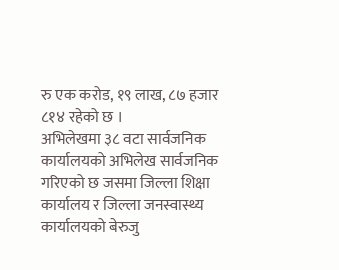रु एक करोड, १९ लाख, ८७ हजार ८१४ रहेको छ ।
अभिलेखमा ३८ वटा सार्वजनिक कार्यालयको अभिलेख सार्वजनिक गरिएको छ जसमा जिल्ला शिक्षा कार्यालय र जिल्ला जनस्वास्थ्य कार्यालयको बेरुजु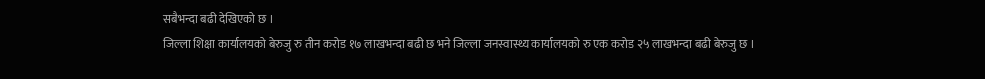सबैभन्दा बढी देखिएको छ ।
जिल्ला शिक्षा कार्यालयको बेरुजु रु तीन करोड १७ लाखभन्दा बढी छ भने जिल्ला जनस्वास्थ्य कार्यालयको रु एक करोड २५ लाखभन्दा बढी बेरुजु छ ।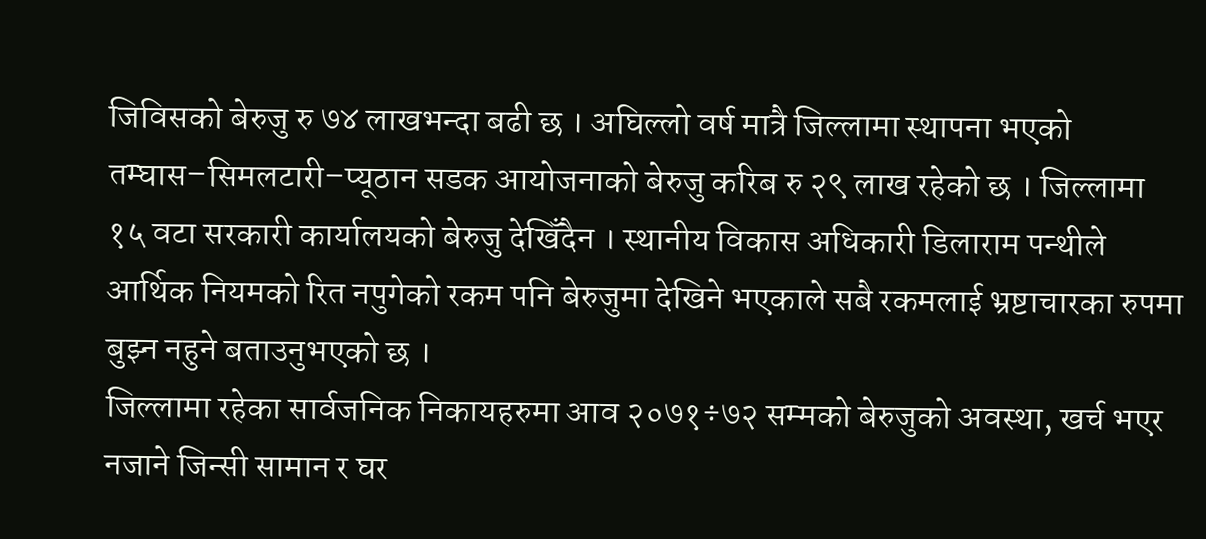जिविसको बेरुजु रु ७४ लाखभन्दा बढी छ । अघिल्लो वर्ष मात्रै जिल्लामा स्थापना भएको तम्घास–सिमलटारी–प्यूठान सडक आयोजनाको बेरुजु करिब रु २९ लाख रहेको छ । जिल्लामा १५ वटा सरकारी कार्यालयको बेरुजु देखिँदैन । स्थानीय विकास अधिकारी डिलाराम पन्थीले आर्थिक नियमको रित नपुगेको रकम पनि बेरुजुमा देखिने भएकाले सबै रकमलाई भ्रष्टाचारका रुपमा बुझ्न नहुने बताउनुभएको छ ।
जिल्लामा रहेका सार्वजनिक निकायहरुमा आव २०७१÷७२ सम्मको बेरुजुको अवस्था, खर्च भएर नजाने जिन्सी सामान र घर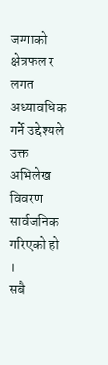जग्गाको क्षेत्रफल र लगत अध्यावधिक गर्ने उद्देश्यले उक्त अभिलेख विवरण सार्वजनिक गरिएको हो ।
सबै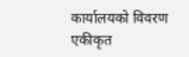कार्यालयको विवरण एकीकृत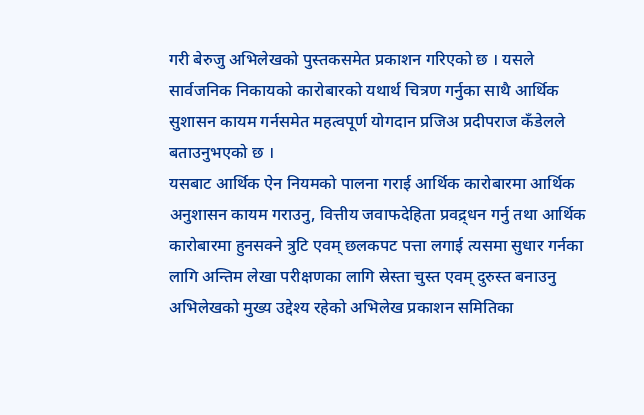गरी बेरुजु अभिलेखको पुस्तकसमेत प्रकाशन गरिएको छ । यसले सार्वजनिक निकायको कारोबारको यथार्थ चित्रण गर्नुका साथै आर्थिक सुशासन कायम गर्नसमेत महत्वपूर्ण योगदान प्रजिअ प्रदीपराज कँडेलले बताउनुभएको छ ।
यसबाट आर्थिक ऐन नियमको पालना गराई आर्थिक कारोबारमा आर्थिक अनुशासन कायम गराउनु, वित्तीय जवाफदेहिता प्रवद्र्धन गर्नु तथा आर्थिक कारोबारमा हुनसक्ने त्रुटि एवम् छलकपट पत्ता लगाई त्यसमा सुधार गर्नका लागि अन्तिम लेखा परीक्षणका लागि स्रेस्ता चुस्त एवम् दुरुस्त बनाउनु अभिलेखको मुख्य उद्देश्य रहेको अभिलेख प्रकाशन समितिका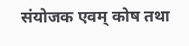संयोजक एवम् कोष तथा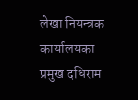लेखा नियन्त्रक कार्यालयका प्रमुख दधिराम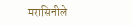मरासिनीले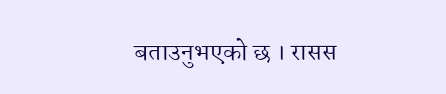बताउनुभएको छ । रासस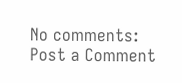No comments:
Post a Comment